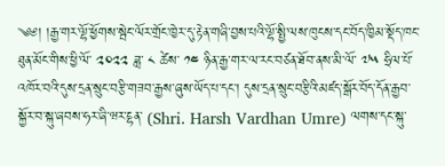༄༅། །རྒྱ་གར་ལྷོ་ཕྱོགས་སྦེང་ལོར་གྲོང་ཁྱེར་དུ་རྟེན་གཞི་བྱས་པའི་ལྷོ་སྤྱི་ལས་ཁུངས་དང་བོད་ཁྱིམ་སྡོད་ཁང་ཐུན་མོང་གིས་ཕྱི་ལོ་ ༢༠༢༢ ཟླ་ ༨ ཚེས་ ༡༤ ཉིན་རྒྱ་གར་ལ་རང་བཙན་ཐོབ་ནས་མི་ལོ་ ༧༥ ཧྲིལ་པོ་འཁོར་བའི་དུས་དྲན་སྲུང་བརྩི་གཟབ་རྒྱས་ཞུས་ཡོད་པ་དང་། དུས་དྲན་སྲུང་བརྩིའི་མཛད་སྒོར་བོད་དོན་རྒྱབ་སྐྱོར་བ་སྐུ་ཞབས་ཧར་ཞི་ཝར་ངྷན་ (Shri. Harsh Vardhan Umre) ལགས་དང་སྐུ་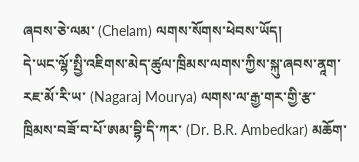ཞབས་ཅེ་ལམ་ (Chelam) ལགས་སོགས་ཕེབས་ཡོད།
དེ་ཡང་ལྷོ་སྤྱི་འཇིགས་མེད་ཚུལ་ཁྲིམས་ལགས་ཀྱིས་སྐུ་ཞབས་ནཱག་རཇ་མོ་རི་ཡ་ (Nagaraj Mourya) ལགས་ལ་རྒྱ་གར་གྱི་རྩ་ཁྲིམས་བཟོ་བ་པོ་ཨམ་བྷི་དི་ཀར་ (Dr. B.R. Ambedkar) མཆོག་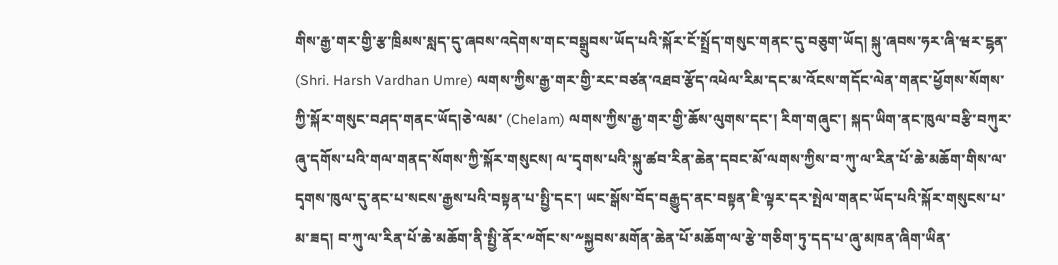གིས་རྒྱ་གར་གྱི་རྩ་ཁྲིམས་སླད་དུ་ཞབས་འདེགས་གང་བསྒྲུབས་ཡོད་པའི་སྐོར་ངོ་སྤྲོད་གསུང་གནང་དུ་བཅུག་ཡོད། སྐུ་ཞབས་ཧར་ཞི་ཝར་ངྷན་ (Shri. Harsh Vardhan Umre) ལགས་ཀྱིས་རྒྱ་གར་གྱི་རང་བཙན་འཐབ་རྩོད་འཕེལ་རིམ་དང་མ་འོངས་གདོང་ལེན་གནང་ཕྱོགས་སོགས་ཀྱི་སྐོར་གསུང་བཤད་གནང་ཡོད།ཅེ་ལམ་ (Chelam) ལགས་ཀྱིས་རྒྱ་གར་གྱི་ཆོས་ལུགས་དང་། རིག་གཞུང་། སྐད་ཡིག་ནང་ཁུལ་བརྩི་བཀུར་ཞུ་དགོས་པའི་གལ་གནད་སོགས་ཀྱི་སྐོར་གསུངས། ལ་དྭགས་པའི་སྐུ་ཚབ་རིན་ཆེན་དབང་མོ་ལགས་ཀྱིས་བ་ཀུ་ལ་རིན་པོ་ཆེ་མཆོག་གིས་ལ་དྭགས་ཁུལ་དུ་ནང་པ་སངས་རྒྱས་པའི་བསྟན་པ་སྤྱི་དང་། ཡང་སྒོས་བོད་བརྒྱུད་ནང་བསྟན་ཇི་ལྟར་དར་སྤེལ་གནང་ཡོད་པའི་སྐོར་གསུངས་པ་མ་ཟད། བ་ཀུ་ལ་རིན་པོ་ཆེ་མཆོག་ནི་སྤྱི་ནོར་༸གོང་ས་༸སྐྱབས་མགོན་ཆེན་པོ་མཆོག་ལ་རྩེ་གཅིག་ཏུ་དད་པ་ཞུ་མཁན་ཞིག་ཡིན་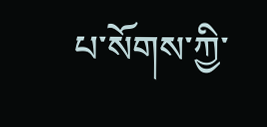པ་སོགས་ཀྱི་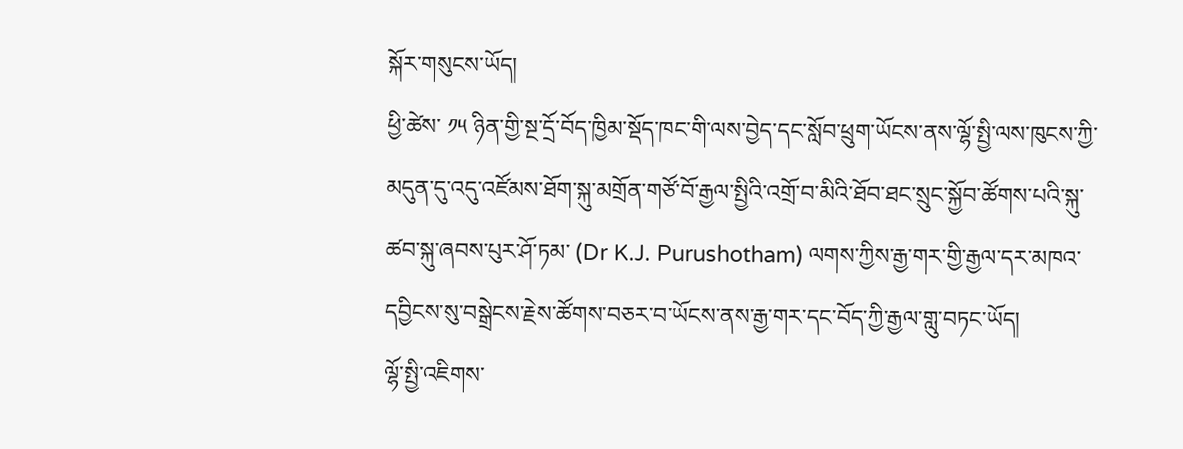སྐོར་གསུངས་ཡོད།
ཕྱི་ཚེས་ ༡༥ ཉིན་གྱི་སྔ་དྲོ་བོད་ཁྱིམ་སྡོད་ཁང་གི་ལས་བྱེད་དང་སློབ་ཕྲུག་ཡོངས་ནས་ལྷོ་སྤྱི་ལས་ཁུངས་ཀྱི་མདུན་དུ་འདུ་འཛོམས་ཐོག་སྐུ་མགྲོན་གཙོ་བོ་རྒྱལ་སྤྱིའི་འགྲོ་བ་མིའི་ཐོབ་ཐང་སྲུང་སྐྱོབ་ཚོགས་པའི་སྐུ་ཚབ་སྐུ་ཞབས་པུར་ཤོ་ཏམ་ (Dr K.J. Purushotham) ལགས་ཀྱིས་རྒྱ་གར་གྱི་རྒྱལ་དར་མཁའ་དབྱིངས་སུ་བསྒྲེངས་རྗེས་ཚོགས་བཅར་བ་ཡོངས་ནས་རྒྱ་གར་དང་བོད་ཀྱི་རྒྱལ་གླུ་བཏང་ཡོད།
ལྷོ་སྤྱི་འཇིགས་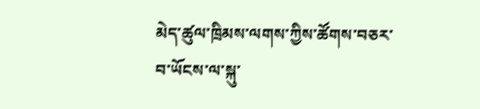མེད་ཚུལ་ཁྲིམས་ལགས་ཀྱིས་ཚོགས་བཅར་བ་ཡོངས་ལ་སྐུ་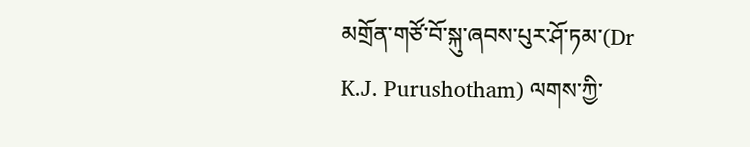མགྲོན་གཙོ་བོ་སྐུ་ཞབས་པུར་ཤོ་ཏམ་(Dr K.J. Purushotham) ལགས་ཀྱི་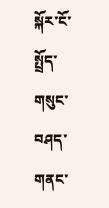སྐོར་ངོ་སྤྲོད་གསུང་བཤད་གནང་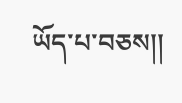ཡོད་པ་བཅས།།